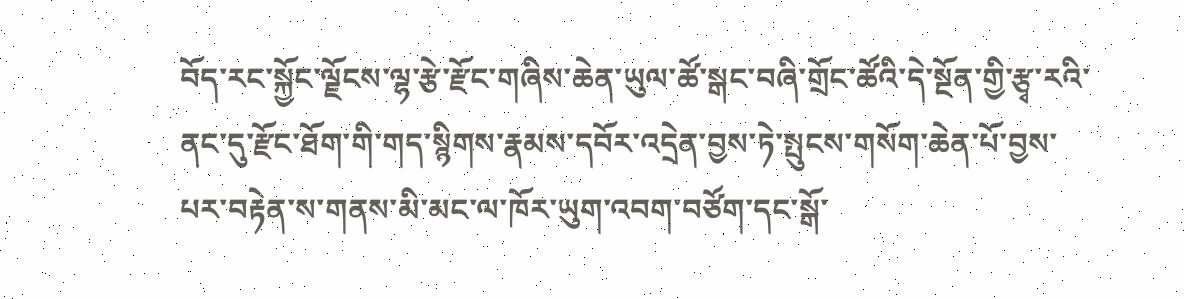བོད་རང་སྐྱོང་ལྗོངས་ལྷ་རྩེ་རྫོང་གཞིས་ཆེན་ཡུལ་ཚོ་སྒང་བཞི་གྲོང་ཚོའི་དེ་སྔོན་གྱི་རྩྭ་རའི་ནང་དུ་རྫོང་ཐོག་གི་གད་སྙིགས་རྣམས་དབོར་འདྲེན་བྱས་ཏེ་སྤུངས་གསོག་ཆེན་པོ་བྱས་པར་བརྟེན་ས་གནས་མི་མང་ལ་ཁོར་ཡུག་འབག་བཙོག་དང་སྒོ་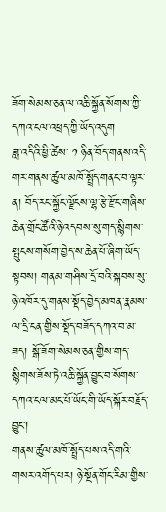ཟོག་སེམས་ཅན་ལ་འཆི་སྐྱོན་སོགས་ཀྱི་དཀའ་ངལ་འཕྲད་ཀྱི་ཡོད་འདུག
ཟླ་འདིའི་ཕྱི་ཚེས་ ༡ ཉིན་བོད་གནས་འདི་གར་གནས་ཚུལ་མཁོ་སྤྲོད་གནང་བ་ལྟར་ན། བོད་རང་སྐྱོང་ལྗོངས་ལྷ་རྩེ་རྫོང་གཞིས་ཆེན་གྲོང་ཚོའི་ཉེ་འདབས་སུ་གད་སྙིགས་སྤུངས་གསོག་བྱེད་ས་ཆེན་པོ་ཞིག་ཡོད་སྟབས། གནམ་གཤིས་དྲོ་བའི་སྐབས་སུ་ཉེ་འཁོར་དུ་གནས་སྡོད་བྱེད་མཁན་རྣམས་ལ་དྲི་ངན་གྱིས་སྡོད་བཟོད་དཀའ་བ་མ་ཟད། སྒོ་ཟོག་སེམས་ཅན་གྱིས་གད་སྙིགས་ཟོས་ཏེ་འཆི་སྐྱོན་བྱུང་བ་སོགས་དཀའ་ངལ་མང་པོ་ཡོང་གི་ཡོད་སྐོར་བརྗོད་བྱུང་།
གནས་ཚུལ་མཁོ་སྤྲོད་པས་འདི་གའི་གསར་འགོད་པར། ཉེ་སྔོན་གོང་རིམ་གྱིས་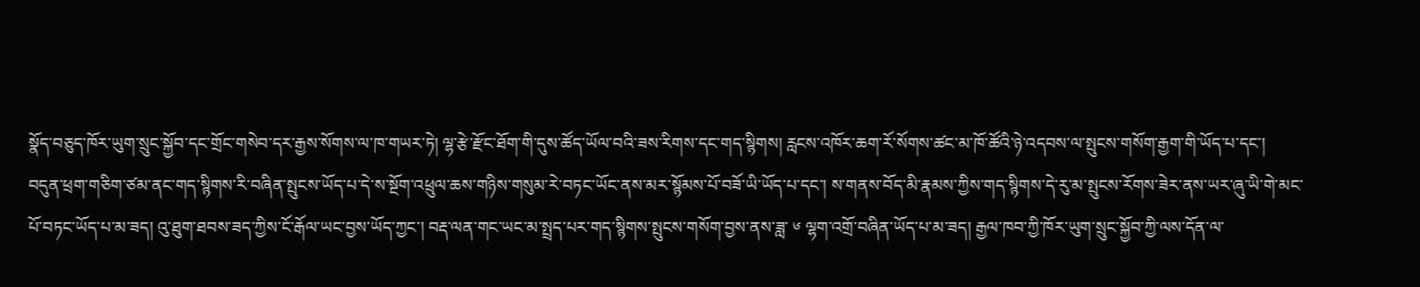སྣོད་བཅུད་ཁོར་ཡུག་སྲུང་སྐྱོབ་དང་གྲོང་གསེབ་དར་རྒྱས་སོགས་ལ་ཁ་གཡར་ཏེ། ལྷ་རྩེ་རྫོང་ཐོག་གི་དུས་ཚོད་ཡོལ་བའི་ཟས་རིགས་དང་གད་སྙིགས། རླངས་འཁོར་ཆག་རོ་སོགས་ཚང་མ་ཁོ་ཚོའི་ཉེ་འདབས་ལ་སྤུངས་གསོག་རྒྱག་གི་ཡོད་པ་དང་། བདུན་ཕྲག་གཅིག་ཙམ་ནང་གད་སྙིགས་རི་བཞིན་སྤུངས་ཡོད་པ་དེ་ས་སྔོག་འཕྲུལ་ཆས་གཉིས་གསུམ་རེ་བཏང་ཡོང་ནས་མར་སྙོམས་པོ་བཟོ་ཡི་ཡོད་པ་དང་། ས་གནས་བོད་མི་རྣམས་ཀྱིས་གད་སྙིགས་དེ་རུ་མ་སྤུངས་རོགས་ཟེར་ནས་ཡར་ཞུ་ཡི་གེ་མང་པོ་བཏང་ཡོད་པ་མ་ཟད། འུ་ཐུག་ཐབས་ཟད་ཀྱིས་ངོ་རྒོལ་ཡང་བྱས་ཡོད་ཀྱང་། བརྡ་ལན་གང་ཡང་མ་སྤྲད་པར་གད་སྙིགས་སྤུངས་གསོག་བྱས་ནས་ཟླ་ ༦ ལྷག་འགྲོ་བཞིན་ཡོད་པ་མ་ཟད། རྒྱལ་ཁབ་ཀྱི་ཁོར་ཡུག་སྲུང་སྐྱོབ་ཀྱི་ལས་དོན་ལ་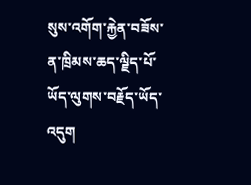སུས་འགོག་རྐྱེན་བཟོས་ན་ཁྲིམས་ཆད་ལྗིད་པོ་ཡོད་ལུགས་བརྗོད་ཡོད་འདུག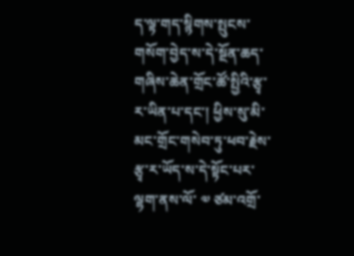ད་ལྟ་གད་སྙིགས་སྤུངས་གསོག་བྱེད་ས་དེ་སྔོན་ཆད་གཞིས་ཆེན་གྲོང་ཚོ་སྤྱིའི་རྩྭ་ར་ཡིན་པ་དང་། ཕྱིས་སུ་མི་མང་གྲོང་གསེབ་ཏུ་ཕབ་རྗེས་རྩྭ་ར་ཡོད་ས་དེ་སྟོང་པར་ལྷག་ནས་ལོ་ ༧ ཙམ་འགྲོ་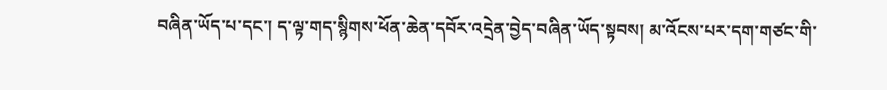བཞིན་ཡོད་པ་དང་། ད་ལྟ་གད་སྙིགས་ཕོན་ཆེན་དབོར་འདྲེན་བྱེད་བཞིན་ཡོད་སྟབས། མ་འོངས་པར་དག་གཙང་གི་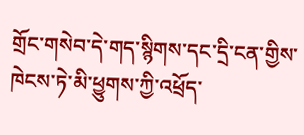གྲོང་གསེབ་དེ་གད་སྙིགས་དང་དྲི་ངན་གྱིས་ཁེངས་ཏེ་མི་ཕྱུགས་ཀྱི་འཕྲོད་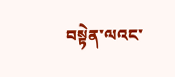བསྟེན་ལའང་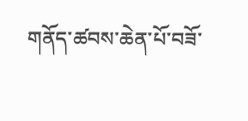གནོད་ཚབས་ཆེན་པོ་བཟོ་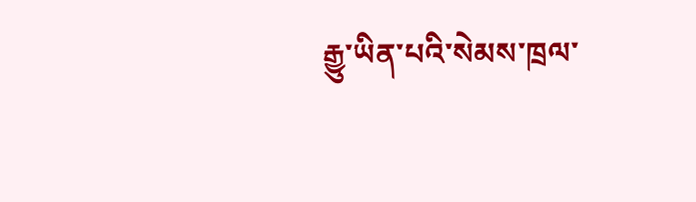རྒྱུ་ཡིན་པའི་སེམས་ཁྲལ་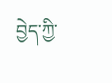བྱེད་ཀྱི་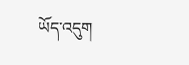ཡོད་འདུག